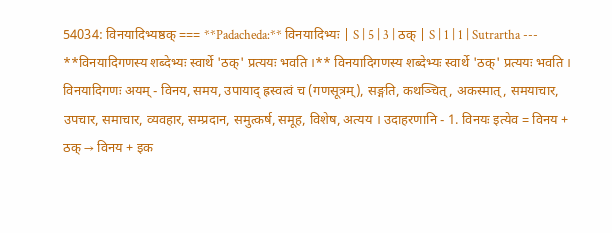54034: विनयादिभ्यष्ठक् === **Padacheda:** विनयादिभ्यः | S | 5 | 3 | ठक् | S | 1 | 1 | Sutrartha --- **विनयादिगणस्य शब्देभ्यः स्वार्थे 'ठक्' प्रत्ययः भवति ।** विनयादिगणस्य शब्देभ्यः स्वार्थे 'ठक्' प्रत्ययः भवति । विनयादिगणः अयम् - विनय, समय, उपायाद् ह्रस्वत्वं च (गणसूत्रम्), सङ्गति, कथञ्चित्, अकस्मात्, समयाचार, उपचार, समाचार, व्यवहार, सम्प्रदान, समुत्कर्ष, समूह, विशेष, अत्यय । उदाहरणानि - 1. विनयः इत्येव = विनय + ठक् → विनय + इक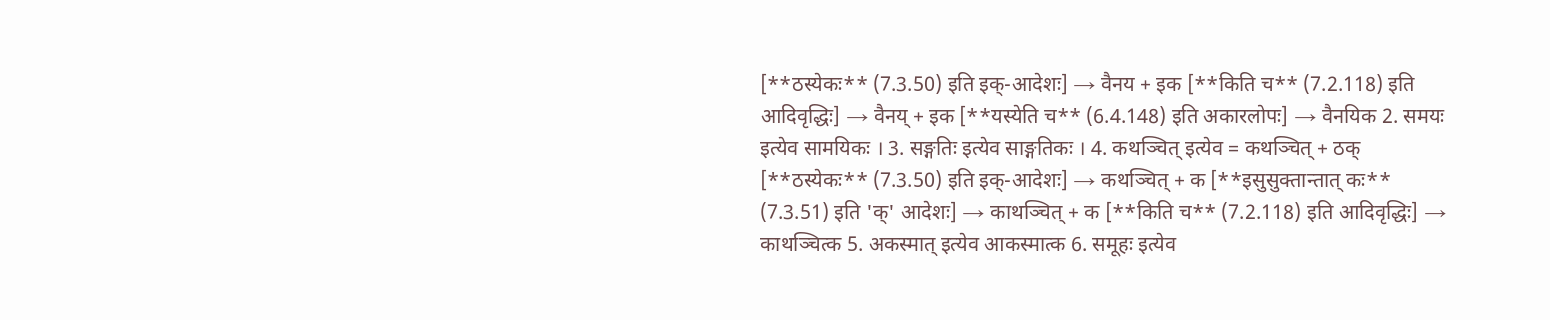[**ठस्येकः** (7.3.50) इति इक्-आदेशः] → वैनय + इक [**किति च** (7.2.118) इति आदिवृद्धिः] → वैनय् + इक [**यस्येति च** (6.4.148) इति अकारलोपः] → वैनयिक 2. समयः इत्येव सामयिकः । 3. सङ्गतिः इत्येव साङ्गतिकः । 4. कथञ्चित् इत्येव = कथञ्चित् + ठक् [**ठस्येकः** (7.3.50) इति इक्-आदेशः] → कथञ्चित् + क [**इसुसुक्तान्तात् कः** (7.3.51) इति 'क्' आदेशः] → काथञ्चित् + क [**किति च** (7.2.118) इति आदिवृद्धिः] → काथञ्चित्क 5. अकस्मात् इत्येव आकस्मात्क 6. समूहः इत्येव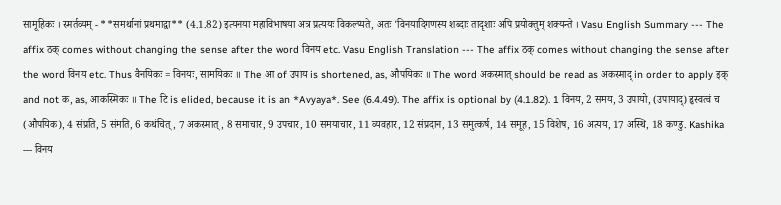सामूहिकः । स्मर्तव्यम् - **समर्थानां प्रथमाद्वा** (4.1.82) इत्यनया महाविभाषया अत्र प्रत्ययः विकल्प्यते, अतः 'विनयादिगणस्य शब्दाः तादृशाः अपि प्रयोक्तुम् शक्यन्ते । Vasu English Summary --- The affix ठक् comes without changing the sense after the word विनय etc. Vasu English Translation --- The affix ठक् comes without changing the sense after the word विनय etc. Thus वैनयिकः = विनयः, सामयिकः ॥ The आ of उपाय is shortened, as, औपयिकः ॥ The word अकस्मात् should be read as अकस्माद् in order to apply इक् and not क, as, आकस्मिकः ॥ The टि is elided, because it is an *Avyaya*. See (6.4.49). The affix is optional by (4.1.82). 1 विनय, 2 समय, 3 उपायो, (उपायाद्) हृस्वत्वं च (औपयिक), 4 संप्रति, 5 संमति, 6 कथंचित्, 7 अकस्मात्, 8 समाचार, 9 उपचार, 10 समयाचार, 11 व्यवहार, 12 संप्रदान, 13 समुत्कर्ष, 14 समूह, 15 विशेष, 16 अत्यय, 17 अस्थि, 18 कण्डु. Kashika --- विनय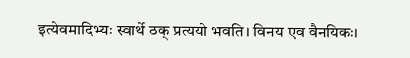इत्येवमादिभ्यः स्वार्थे ठक् प्रत्ययो भवति। विनय एव वैनयिकः।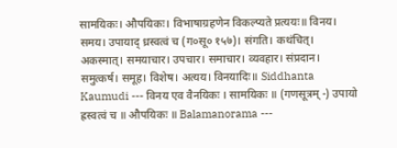सामयिकः। औपयिकः। विभाषाग्रहणेन विकल्प्यते प्रत्ययः॥ विनय। समय। उपायाद् ध्रस्वत्वं च (ग०सू० १५७)। संगति। कथंचित्। अकस्मात्। समयाचार। उपचार। समाचार। व्यवहार। संप्रदान। समुत्कर्ष। समूह। विशेष। अत्यय। विनयादिः॥ Siddhanta Kaumudi --- विनय एव वैनयिकः । सामयिकः ॥ (गणसूत्रम् -) उपायो ह्रस्वत्वं च ॥ औपयिकः ॥ Balamanorama ---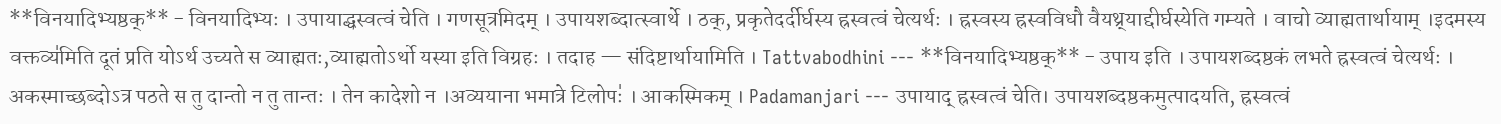**विनयादिभ्यष्ठक्** - विनयादिभ्यः । उपायाद्ध्रस्वत्वं चेति । गणसूत्रमिदम् । उपायशब्दात्स्वार्थे । ठक्, प्रकृतेदर्दीर्घस्य ह्रस्वत्वं चेत्यर्थः । ह्रस्वस्य ह्रस्वविधौ वैयथ्र्याद्दीर्घस्येति गम्यते । वाचो व्याह्मतार्थायाम् ।इदमस्य वक्तव्य॑मिति दूतं प्रति योऽर्थ उच्यते स व्याह्मतः,व्याह्मतोऽर्थो यस्या इति विग्रहः । तदाह — संदिष्टार्थायामिति । Tattvabodhini --- **विनयादिभ्यष्ठक्** - उपाय इति । उपायशब्दष्ठकं लभते ह्रस्वत्वं चेत्यर्थः । अकस्माच्छब्दोऽत्र पठते स तु दान्तो न तु तान्तः । तेन कादेशो न ।अव्ययाना भमात्रे टिलोपः॑ । आकस्मिकम् । Padamanjari --- उपायाद् ह्रस्वत्वं चेति। उपायशब्दष्ठकमुत्पादयति, ह्रस्वत्वं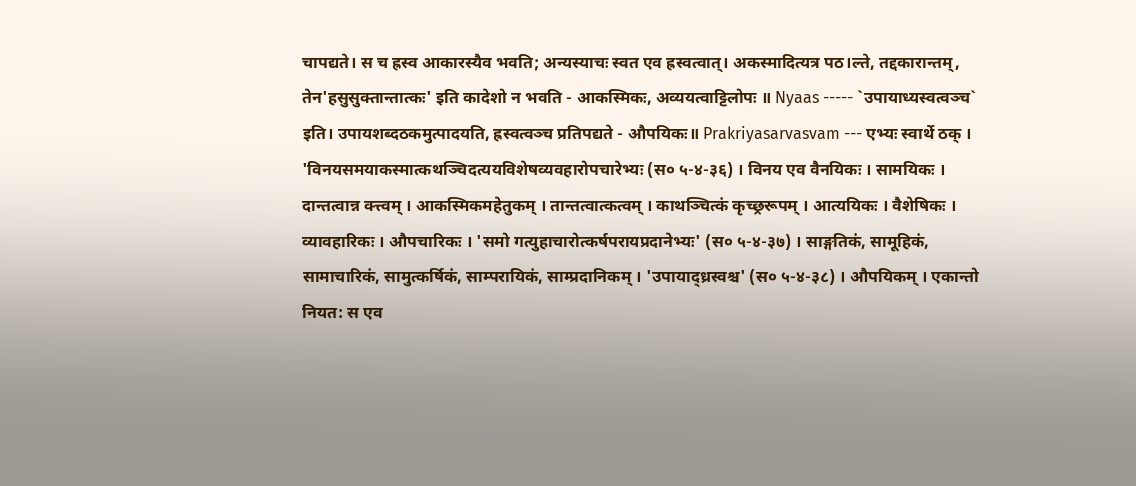चापद्यते। स च ह्रस्व आकारस्यैव भवति; अन्यस्याचः स्वत एव ह्रस्वत्वात्। अकस्मादित्यत्र पठ।ल्ते, तद्दकारान्तम्, तेन'हसुसुक्तान्तात्कः' इति कादेशो न भवति - आकस्मिकः, अव्ययत्वाट्टिलोपः ॥ Nyaas ----- `उपायाध्यस्वत्वञ्च` इति। उपायशब्दठकमुत्पादयति, ह्रस्वत्वञ्च प्रतिपद्यते - औपयिकः॥ Prakriyasarvasvam --- एभ्यः स्वार्थे ठक् । 'विनयसमयाकस्मात्कथञ्चिदत्ययविशेषव्यवहारोपचारेभ्यः (स० ५-४-३६) । विनय एव वैनयिकः । सामयिकः । दान्तत्वान्न क्त्त्वम् । आकस्मिकमहेतुकम् । तान्तत्वात्कत्वम् । काथञ्चित्कं कृच्छ्ररूपम् । आत्ययिकः । वैशेषिकः । व्यावहारिकः । औपचारिकः । 'समो गत्युहाचारोत्कर्षपरायप्रदानेभ्यः' (स० ५-४-३७) । साङ्गतिकं, सामूहिकं, सामाचारिकं, सामुत्कर्षिकं, साम्परायिकं, साम्प्रदानिकम् । 'उपायाद्ध्रस्वश्च' (स० ५-४-३८) । औपयिकम् । एकान्तो नियत: स एव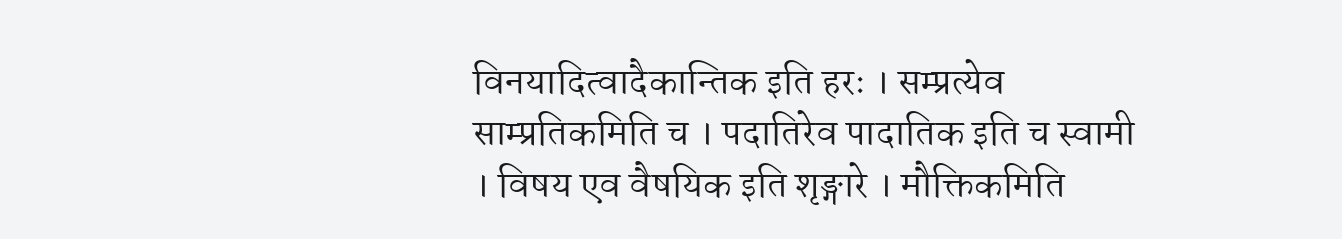विनयादित्वादैकान्तिक इति हरः । सम्प्रत्येव साम्प्रतिकमिति च । पदातिरेव पादातिक इति च स्वामी । विषय एव वैषयिक इति शृङ्गारे । मौक्तिकमिति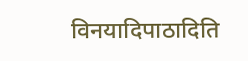विनयादिपाठादिति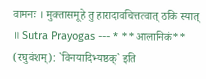वामनः । मुक्तासमूहे तु हारादावचित्तत्वात् ठकि स्यात् ॥ Sutra Prayogas --- * **आलानिकं** (रघुवंशम्): `विनयादिभ्यष्ठक्` इति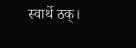स्वार्थे ठक्।